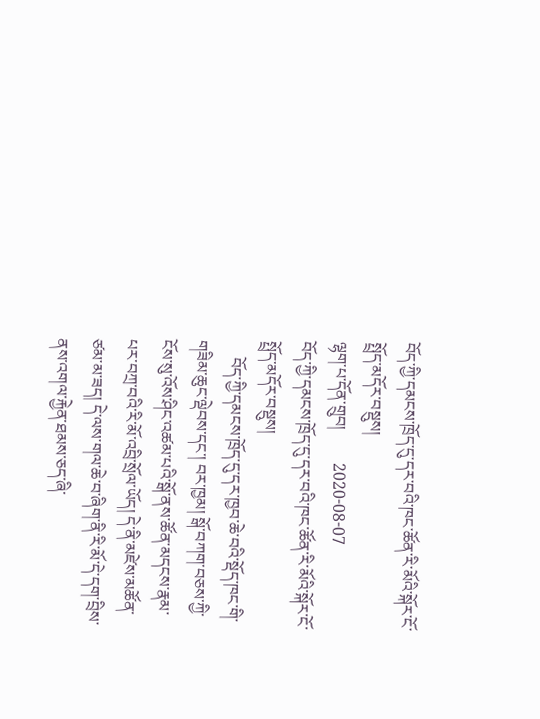བོད་ཀྱི་དམངས་ཁྲོད་དུ་དར་བའི་ཁང་ཚོན་རི་མོའི་སྐོར་ངོ་སྤྲོད་མདོར་བསྡུས།
ལྷག་པ་དོན་གྲུབ།        2020-08-07
བོད་ཀྱི་དམངས་ཁྲོད་དུ་དར་བའི་ཁང་ཚོན་རི་མོའི་སྐོར་ངོ་སྤྲོད་མདོར་བསྡུས།
    བོད་ཀྱི་དམངས་ཁྲོད་དུ་དར་ཁྱབ་ཆེ་བའི་སྡོད་ཁང་གི་གཟིམ་ཆུང་ལྡེབས་དང་། བར་ཁྱམ། སྒོ་བཀག་བཅས་ཀྱི་ངོས་སུ་འོས་ཤིང་འཚམ་པའི་སྒོ་ནས་ཚོན་མདངས་རྣམ་པར་བཀྲ་བའི་རི་མོ་འབྲི་སྲོལ་ཡོད། དེ་ནི་མཛེས་མཚོན་ཙམ་མ་ཟད། དེ་ལས་གལ་ཆེ་བ་ཞིག་ནི་རི་མོ་དེ་དག་བྲིས་ནས་འགལ་རྐྱེན་ཐམས་ཅད་ཞི་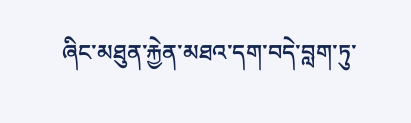ཞིང་མཐུན་རྐྱེན་མཐའ་དག་བདེ་བླག་ཏུ་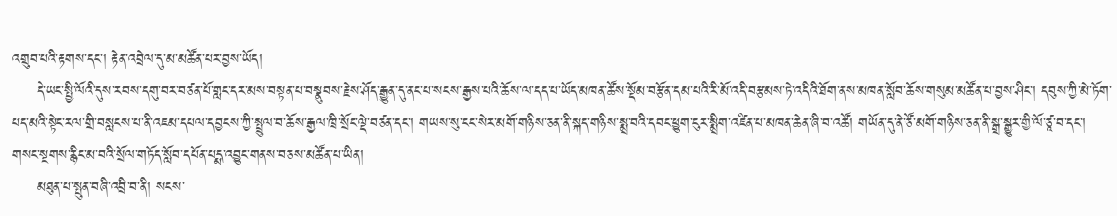འགྲུབ་པའི་རྟགས་དང་། རྟེན་འབྲེལ་དུ་མ་མཚོན་པར་བྱས་ཡོད།
     དེ་ཡང་སྤྱི་ལོའི་དུས་རབས་དགུ་བར་བཙན་པོ་གླང་དར་མས་བསྟན་པ་བསྣུབས་རྗེས་ཤོད་རྒྱུན་དུ་ནང་པ་སངས་རྒྱས་པའི་ཆོས་ལ་དད་པ་ཡོད་མཁན་ཚོས་སྡོམ་བརྩོན་དམ་པའི་རི་མོ་འདི་བརྩམས་ཏེ་འདིའི་ཐོག་ནས་མཁན་སློབ་ཆོས་གསུམ་མཚོན་པ་བྱས་ཤིང་། དབུས་ཀྱི་མེ་ཏོག་པད་མའི་སྟེང་རལ་གྲི་བསླངས་པ་ནི་འཇམ་དཔལ་དབྱངས་ཀྱི་སྤྲུལ་བ་ཆོས་རྒྱལ་ཁྲི་སྲོང་ལྡེ་བཙན་དང་། གཡས་སུ་ངང་སེར་མགོ་གཉིས་ཅན་ནི་སྐད་གཉིས་སྨྲ་བའི་དབང་ཕྱུག་ངུར་སྨྲིག་འཛིན་པ་མཁན་ཆེན་ཞི་བ་འཚོ། གཡོན་དུ་ནེ་ཙོ་མགོ་གཉིས་ཅན་ནི་སྒྲ་སྒྱུར་གྱི་ལོ་ཙཱ་བ་དང་། གསང་སྔགས་རྙིང་མ་བའི་སྲོལ་གཏོད་སློབ་དཔོན་པདྨ་འབྱུང་གནས་བཅས་མཚོན་པ་ཡིན།
     མཐུན་པ་སྤུན་བཞི་འབྲི་བ་ནི། སངས་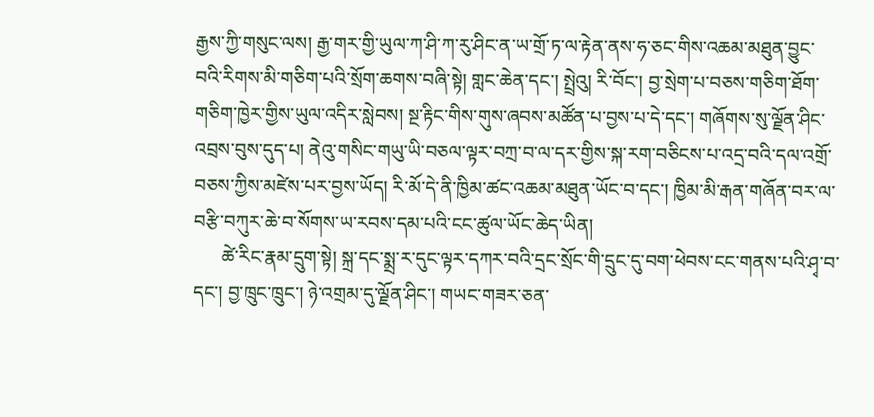རྒྱས་ཀྱི་གསུང་ལས། རྒྱ་གར་གྱི་ཡུལ་ཀ་ཤི་ཀ་རུ་ཤིང་ན་ཡ་གྲོ་ཏ་ལ་རྟེན་ནས་ཧ་ཅང་གིས་འཆམ་མཐུན་བྱུང་བའི་རིགས་མི་གཅིག་པའི་སྲོག་ཆགས་བཞི་སྟེ། གླང་ཆེན་དང་། སྤྲེའུ། རི་བོང་། བྱ་སྲེག་པ་བཅས་གཅིག་ཐོག་གཅིག་ཁྱེར་གྱིས་ཡུལ་འདིར་སླེབས། སྔ་རྟིང་གིས་གུས་ཞབས་མཚོན་པ་བྱས་པ་དེ་དང་། གཞོགས་སུ་ལྗོན་ཤིང་འབྲས་བུས་དུད་པ། ནེའུ་གསིང་གཡུ་ཡི་བཅལ་ལྟར་བཀྲ་བ་ལ་དར་གྱིས་སྐ་རག་བཅིངས་པ་འདྲ་བའི་དལ་འགྲོ་བཅས་ཀྱིས་མཛེས་པར་བྱས་ཡོད། རི་མོ་དེ་ནི་ཁྱིམ་ཚང་འཆམ་མཐུན་ཡོང་བ་དང་། ཁྱིམ་མི་རྒན་གཞོན་བར་ལ་བརྩི་བཀུར་ཆེ་བ་སོགས་ཡ་རབས་དམ་པའི་ངང་ཚུལ་ཡོང་ཆེད་ཡིན།
      ཚེ་རིང་རྣམ་དྲུག་སྟེ། སྐྲ་དང་སྨྲ་ར་དུང་ལྟར་དཀར་བའི་དྲང་སྲོང་གི་དྲུང་དུ་བག་ཕེབས་ངང་གནས་པའི་ཤྭ་བ་དང་། བྱ་ཁྲུང་ཁྲུང་། ཉེ་འགྲམ་དུ་ལྗོན་ཤིང་། གཡང་གཟར་ཅན་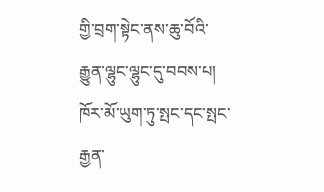གྱི་བྲག་སྟེང་ནས་ཆུ་བོའི་རྒྱུན་ལྷུང་ལྷུང་དུ་བབས་པ། ཁོར་མོ་ཡུག་ཏུ་སྤང་དང་སྤང་རྒྱན་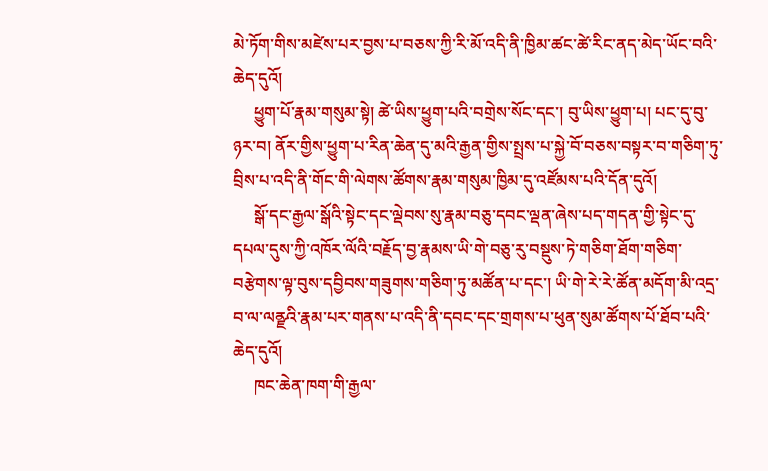མེ་ཏོག་གིས་མཛེས་པར་བྱས་པ་བཅས་ཀྱི་རི་མོ་འདི་ནི་ཁྱིམ་ཚང་ཚེ་རིང་ནད་མེད་ཡོང་བའི་ཆེད་དུའོ།
     ཕྱུག་པོ་རྣམ་གསུམ་སྟེ། ཚེ་ཡིས་ཕྱུག་པའི་བགྲེས་སོང་དང་། བུ་ཡིས་ཕྱུག་པ། པང་དུ་བུ་ཉར་བ། ནོར་གྱིས་ཕྱུག་པ་རིན་ཆེན་དུ་མའི་རྒྱན་གྱིས་སྤྲས་པ་སྐྱེ་བོ་བཅས་བསྟར་བ་གཅིག་ཏུ་བྲིས་པ་འདི་ནི་གོང་གི་ལེགས་ཚོགས་རྣམ་གསུམ་ཁྱིམ་དུ་འཛོམས་པའི་དོན་དུའོ།
     སྒོ་དང་རྒྱལ་སྒོའི་སྟེང་དང་ལྡེབས་སུ་རྣམ་བཅུ་དབང་ལྡན་ཞེས་པད་གདན་གྱི་སྟེང་དུ་དཔལ་དུས་ཀྱི་འཁོར་ལོའི་བརྗོད་བྱ་རྣམས་ཡི་གེ་བཅུ་རུ་བསྡུས་ཏེ་གཅིག་ཐོག་གཅིག་བརྩེགས་ལྟ་བུས་དབྱིབས་གཟུགས་གཅིག་ཏུ་མཚོན་པ་དང་། ཡི་གེ་རེ་རེ་ཚོན་མདོག་མི་འདྲ་བ་ལ་ལནྫའི་རྣམ་པར་གནས་པ་འདི་ནི་དབང་དང་གྲགས་པ་ཕུན་སུམ་ཚོགས་པོ་ཐོབ་པའི་ཆེད་དུའོ།
     ཁང་ཆེན་ཁག་གི་རྒྱལ་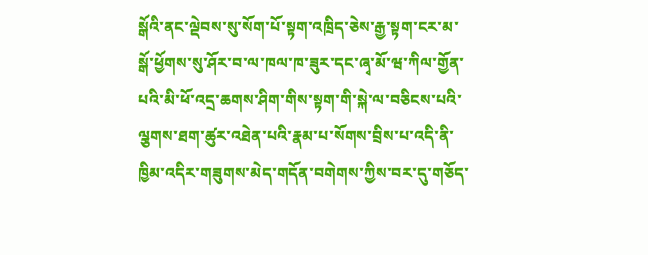སྒོའི་ནང་ལྡེབས་སུ་སོག་པོ་སྟག་འཁྲིད་ཅེས་རྒྱ་སྟག་ངར་མ་སྒོ་ཕྱོགས་སུ་ཤོར་བ་ལ་ཁལ་ཁ་ཟུར་དང་ཞྭ་མོ་ཝ་ཀིལ་གྱོན་པའི་མི་ཕོ་འདྲ་ཆགས་ཤིག་གིས་སྟག་གི་སྐེ་ལ་བཅིངས་པའི་ལྕགས་ཐག་ཚུར་འཐེན་པའི་རྣམ་པ་སོགས་བྲིས་པ་འདི་ནི་ཁྱིམ་འདིར་གཟུགས་མེད་གདོན་བགེགས་ཀྱིས་བར་དུ་གཅོད་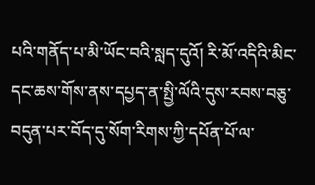པའི་གནོད་པ་མི་ཡོང་བའི་སླད་དུའོ། རི་མོ་འདིའི་མིང་དང་ཆས་གོས་ནས་དཔྱད་ན་སྤྱི་ལོའི་དུས་རབས་བཅུ་བདུན་པར་བོད་དུ་སོག་རིགས་ཀྱི་དཔོན་པོ་ལ་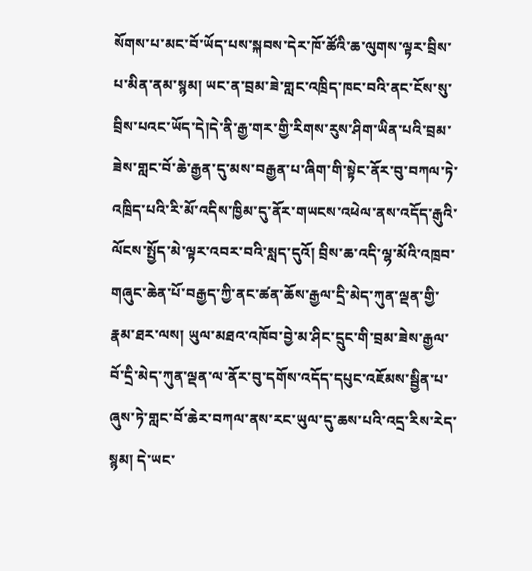སོགས་པ་མང་བོ་ཡོད་པས་སྐབས་དེར་ཁོ་ཚོའི་ཆ་ལུགས་ལྟར་བྲིས་པ་མིན་ནམ་སྙམ། ཡང་ན་བྲམ་ཟེ་གླང་འཁྲིད་ཁང་བའི་ནང་ངོས་སུ་བྲིས་པའང་ཡོད་དེ།དེ་ནི་རྒྱ་གར་གྱི་རིགས་རུས་ཤིག་ཡིན་པའི་བྲམ་ཟེས་གླང་བོ་ཆེ་རྒྱན་དུ་མས་བརྒྱན་པ་ཞིག་གི་སྟེང་ནོར་བུ་བཀལ་ཏེ་འཁྲིད་པའི་རི་མོ་འདིས་ཁྱིམ་དུ་ནོར་གཡངས་འཕེལ་ནས་འདོད་རྒུའི་ལོངས་སྤྱོད་མེ་ལྟར་འབར་བའི་སླད་དུའོ། བྲིས་ཆ་འདི་ལྷ་མོའི་འཁྲབ་གཞུང་ཆེན་པོ་བརྒྱད་ཀྱི་ནང་ཚན་ཆོས་རྒྱལ་དྲི་མེད་ཀུན་ལྡན་གྱི་རྣམ་ཐར་ལས། ཡུལ་མཐའ་འཁོབ་བྱེ་མ་ཤིང་དྲུང་གི་བྲམ་ཟེས་རྒྱལ་བོ་དྲི་མེད་ཀུན་ལྡན་ལ་ནོར་བུ་དགོས་འདོད་དཔུང་འཇོམས་སྦྱིན་པ་ཞུས་ཏེ་གླང་བོ་ཆེར་བཀལ་ནས་རང་ཡུལ་དུ་ཆས་པའི་འདྲ་རིས་རེད་སྙམ། དེ་ཡང་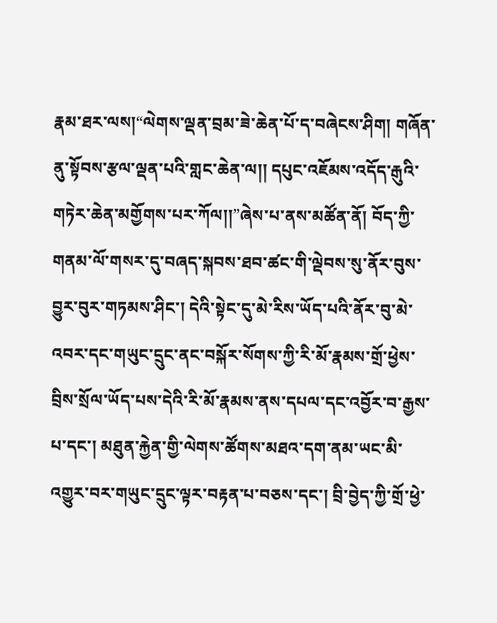རྣམ་ཐར་ལས།“ལེགས་ལྡན་བྲམ་ཟེ་ཆེན་པོ་ད་བཞེངས་ཤིག། གཞོན་ནུ་སྟོབས་རྩལ་ལྡན་པའི་གླང་ཆེན་ལ།། དཔུང་འཇོམས་འདོད་རྒུའི་གཏེར་ཆེན་མགྱོགས་པར་ཀོལ།།”ཞེས་པ་ནས་མཚོན་ནོ། བོད་ཀྱི་གནམ་ལོ་གསར་དུ་བཞད་སྐབས་ཐབ་ཚང་གི་ལྡེབས་སུ་ནོར་བུས་བྱུར་བུར་གཏམས་ཤིང་། དེའི་སྟེང་དུ་མེ་རིས་ཡོད་པའི་ནོར་བུ་མེ་འབར་དང་གཡུང་དྲུང་ནང་བསྐོར་སོགས་ཀྱི་རི་མོ་རྣམས་གྲོ་ཕྱེས་བྲིས་སྲོལ་ཡོད་པས་དེའི་རི་མོ་རྣམས་ནས་དཔལ་དང་འབྱོར་བ་རྒྱས་པ་དང་། མཐུན་རྐྱེན་གྱི་ལེགས་ཚོགས་མཐའ་དག་ནམ་ཡང་མི་འགྱུར་བར་གཡུང་དྲུང་ལྟར་བརྟན་པ་བཅས་དང་། བྲི་བྱེད་ཀྱི་གྲོ་ཕྱེ་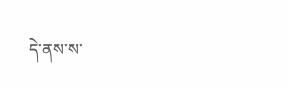དེ་ནས་ས་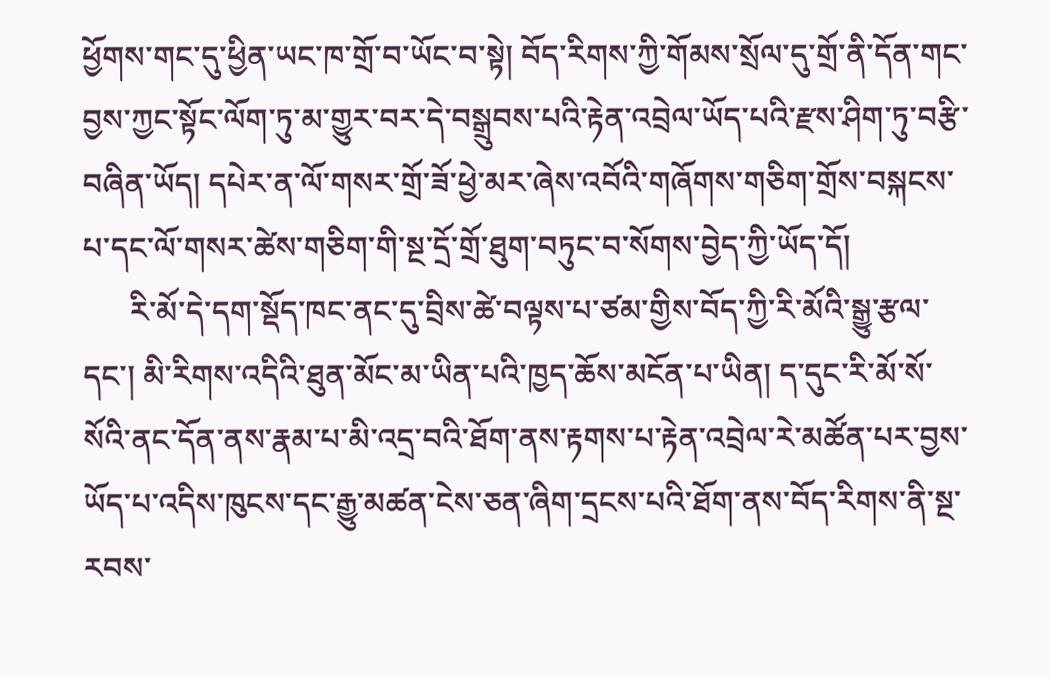ཕྱོགས་གང་དུ་ཕྱིན་ཡང་ཁ་གྲོ་བ་ཡོང་བ་སྟེ། བོད་རིགས་ཀྱི་གོམས་སྲོལ་དུ་གྲོ་ནི་དོན་གང་བྱས་ཀྱང་སྟོང་ལོག་ཏུ་མ་གྱུར་བར་དེ་བསྒྲུབས་པའི་རྟེན་འབྲེལ་ཡོད་པའི་རྫས་ཤིག་ཏུ་བརྩི་བཞིན་ཡོད། དཔེར་ན་ལོ་གསར་གྲོ་ཟོ་ཕྱེ་མར་ཞེས་འབོའི་གཞོགས་གཅིག་གྲོས་བསྐངས་པ་དང་ལོ་གསར་ཚེས་གཅིག་གི་སྔ་དྲོ་གྲོ་ཐུག་བཏུང་བ་སོགས་བྱེད་ཀྱི་ཡོད་དོ།
      རི་མོ་དེ་དག་སྡོད་ཁང་ནང་དུ་བྲིས་ཚེ་བལྟས་པ་ཙམ་གྱིས་བོད་ཀྱི་རི་མོའི་སྒྱུ་རྩལ་དང་། མི་རིགས་འདིའི་ཐུན་མོང་མ་ཡིན་པའི་ཁྱད་ཆོས་མངོན་པ་ཡིན། ད་དུང་རི་མོ་སོ་སོའི་ནང་དོན་ནས་རྣམ་པ་མི་འདྲ་བའི་ཐོག་ནས་རྟགས་པ་རྟེན་འབྲེལ་རེ་མཚོན་པར་བྱས་ཡོད་པ་འདིས་ཁུངས་དང་རྒྱུ་མཚན་ངེས་ཅན་ཞིག་དྲངས་པའི་ཐོག་ནས་བོད་རིགས་ནི་སྔ་རབས་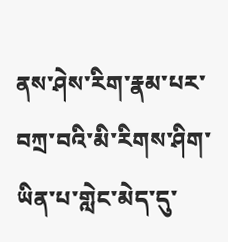ནས་ཤེས་རིག་རྣམ་པར་བཀྲ་བའི་མི་རིགས་ཤིག་ཡིན་པ་གླེང་མེད་དུ་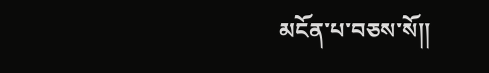མངོན་པ་བཅས་སོ།།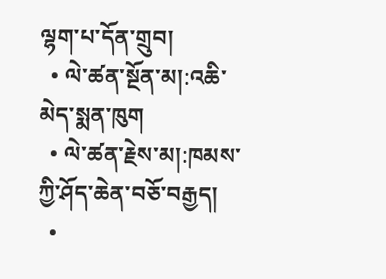ལྷག་པ་དོན་གྲུབ།
  • ལེ་ཚན་སྔོན་མ།:འཆི་མེད་སྨན་ཁུག
  • ལེ་ཚན་རྗེས་མ།:ཁམས་ཀྱི་ཤོད་ཆེན་བཅོ་བརྒྱད།
  •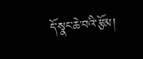དོ་སྣང་ཆེ་བའི་རྩོམ།